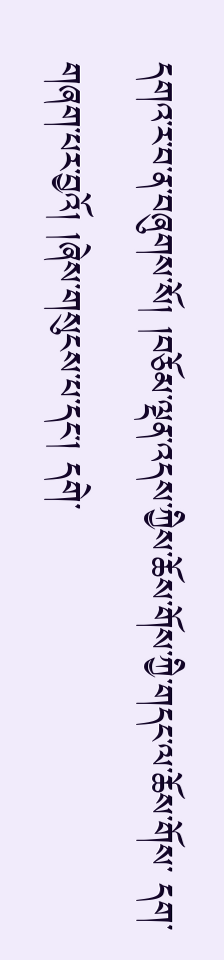དགའ་ར་བ་ན་བཞུགས་སོ། །བཅོམ་ལྡན་འདས་ཀྱིས་ཆོས་གོས་ཀྱི་གདང་ལ་ཆོས་གོས་ དག་གཞག་པར་བྱའོ། །ཞེས་གསུངས་པ་དང། དགེ་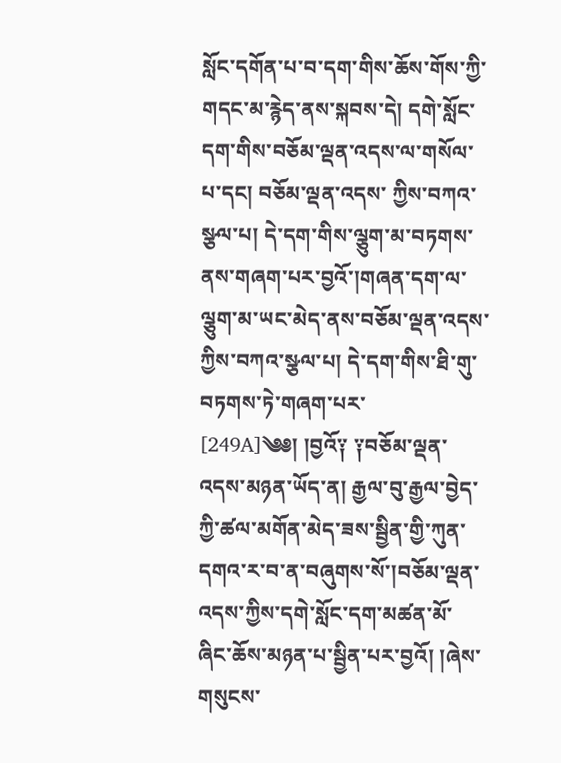སློང་དགོན་པ་བ་དག་གིས་ཆོས་གོས་ཀྱི་གདང་མ་རྙེད་ནས་སྐབས་དེ། དགེ་སློང་དག་གིས་བཅོམ་ལྡན་འདས་ལ་གསོལ་པ་དང། བཅོམ་ལྡན་འདས་ ཀྱིས་བཀའ་སྩལ་པ། དེ་དག་གིས་ལྕུག་མ་བཏགས་ནས་གཞག་པར་བྱའོ་།གཞན་དག་ལ་ལྕུག་མ་ཡང་མེད་ནས་བཅོམ་ལྡན་འདས་ཀྱིས་བཀའ་སྩལ་པ། དེ་དག་གིས་ཐི་གུ་བཏགས་ཏེ་གཞག་པར་ [249A]༄༅། །བྱའོ༑ ༑བཅོམ་ལྡན་འདས་མཉན་ཡོད་ན། རྒྱལ་བུ་རྒྱལ་བྱེད་ཀྱི་ཚལ་མགོན་མེད་ཟས་སྦྱིན་གྱི་ཀུན་དགའ་ར་བ་ན་བཞུགས་སོ་།བཅོམ་ལྡན་འདས་ཀྱིས་དགེ་སློང་དག་མཚན་མོ་ ཞིང་ཆོས་མཉན་པ་སྦྱིན་པར་བྱའོ། །ཞེས་གསུངས་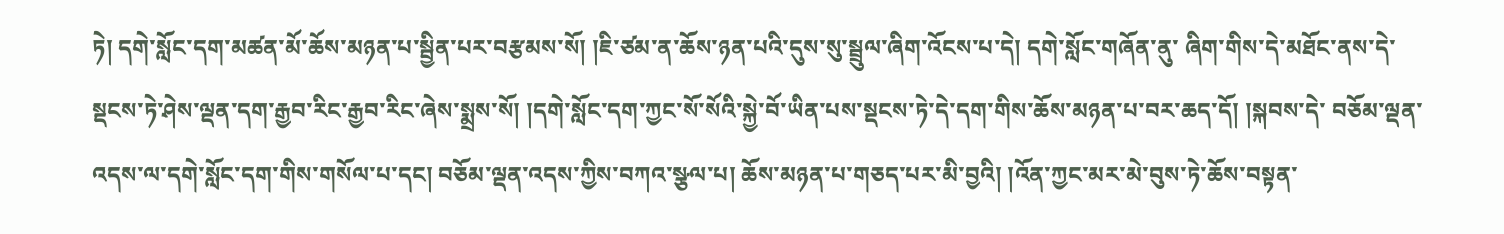ཏེ། དགེ་སློང་དག་མཚན་མོ་ཆོས་མཉན་པ་སྦྱིན་པར་བརྩམས་སོ། །ཇི་ཙམ་ན་ཆོས་ཉན་པའི་དུས་སུ་སྦྲུལ་ཞིག་འོངས་པ་དེ། དགེ་སློང་གཞོན་ནུ་ ཞིག་གིས་དེ་མཐོང་ནས་དེ་སྡངས་ཏེ་ཤེས་ལྡན་དག་རྒྱབ་རིང་རྒྱབ་རིང་ཞེས་སྨྲས་སོ། །དགེ་སློང་དག་ཀྱང་སོ་སོའི་སྐྱེ་བོ་ཡིན་པས་སྡངས་ཏེ་དེ་དག་གིས་ཆོས་མཉན་པ་བར་ཆད་དོ། །སྐབས་དེ་ བཅོམ་ལྡན་འདས་ལ་དགེ་སློང་དག་གིས་གསོལ་པ་དང། བཅོམ་ལྡན་འདས་ཀྱིས་བཀའ་སྩལ་པ། ཆོས་མཉན་པ་གཅད་པར་མི་བྱའི། །འོན་ཀྱང་མར་མེ་བུས་ཏེ་ཆོས་བསྟན་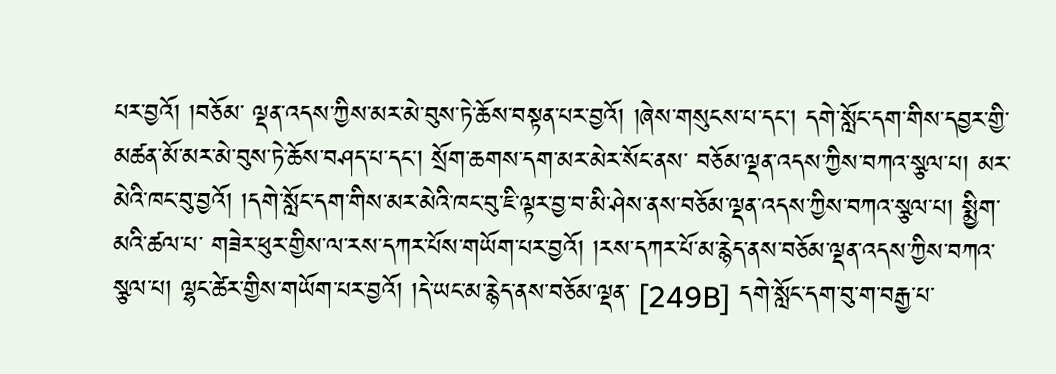པར་བྱའོ། །བཅོམ་ ལྡན་འདས་ཀྱིས་མར་མེ་བུས་ཏེ་ཆོས་བསྟན་པར་བྱའོ། །ཞེས་གསུངས་པ་དང། དགེ་སློང་དག་གིས་དབྱར་གྱི་མཚན་མོ་མར་མེ་བུས་ཏེ་ཆོས་བཤད་པ་དང། སྲོག་ཆགས་དག་མར་མེར་སོང་ནས་ བཅོམ་ལྡན་འདས་ཀྱིས་བཀའ་སྩལ་པ། མར་མེའི་ཁང་བུ་བྱའོ། །དགེ་སློང་དག་གིས་མར་མེའི་ཁང་བུ་ཇི་ལྟར་བྱ་བ་མི་ཤེས་ནས་བཅོམ་ལྡན་འདས་ཀྱིས་བཀའ་སྩལ་པ། སྨྱིག་མའི་ཚལ་པ་ གཟེར་ཕུར་གྱིས་ལ་རས་དཀར་པོས་གཡོག་པར་བྱའོ། །རས་དཀར་པོ་མ་རྙེད་ནས་བཅོམ་ལྡན་འདས་ཀྱིས་བཀའ་སྩལ་པ། ལྷང་ཚེར་གྱིས་གཡོག་པར་བྱའོ། །དེ་ཡང་མ་རྙེད་ནས་བཅོམ་ལྡན་ [249B] དགེ་སློང་དག་བུ་ག་བརྒྱ་པ་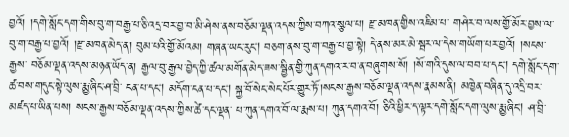བྱའོ། །དགེ་སློང་དག་གིས་བུ་ག་བརྒྱ་པ་ཅི་འདྲ་བར་བྱ་བ་མི་ཤེས་ནས་བཅོམ་ལྡན་འདས་ཀྱིས་བཀའ་སྩལ་པ། རྫ་མཁན་གྱིས་འཇིམ་པ་ གཤེར་བ་ལས་གྱོ་མོར་བྱས་ལ་བུ་ག་བརྒྱ་པ་བྱའོ། །རྫ་མཁན་མེད་ན། བུམ་པའི་གྱོ་མོའམ། གཞན་ཡང་རུང། བཅག་ནས་བུ་ག་བརྒྱ་པ་བྱ་སྟེ། དེ་ནས་མར་མེ་སྦར་ལ་དེས་གཡོག་པར་བྱའོ། །སངས་རྒྱས་ བཅོམ་ལྡན་འདས་མཉན་ཡོད་ན། རྒྱལ་བུ་རྒྱལ་བྱེད་ཀྱི་ཚལ་མགོན་མེད་ཟས་སྦྱིན་གྱི་ཀུན་དགའ་ར་བ་ན་བཞུགས་སོ། །སོ་གའི་དུས་ལ་བབ་པ་དང། དགེ་སློང་དག་ཚ་བས་གདུང་སྟེ་ལུས་རྨྱ་ཞིང་ཤ་བྲི་ ངན་པ་དང། མདོག་ངན་པ་དང། སྐྱ་བོ་སེང་སེང་པོར་གྱུར་ཏོ་།སངས་རྒྱས་བཅོམ་ལྡན་འདས་རྣམས་ནི། མཁྱེན་བཞིན་དུ་འདྲི་བར་མཛད་པ་ཡིན་པས། སངས་རྒྱས་བཅོམ་ལྡན་འདས་ཀྱིས་ཚེ་དང་ལྡན་ པ་ཀུན་དགའ་བོ་ལ་རྨས་པ། ཀུན་དགའ་བོ། ཅིའི་ཕྱིར་ད་ལྟར་དགེ་སློང་དག་ལུས་རྨྱ་ཞིང། ཤ་བྲི་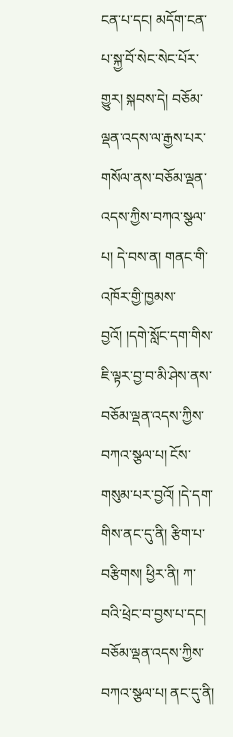ངན་པ་དང། མདོག་ངན་པ་སྐྱ་བོ་སེང་སེང་པོར་གྱུར། སྐབས་དེ། བཅོམ་ལྡན་འདས་ལ་རྒྱས་པར་ གསོལ་ནས་བཅོམ་ལྡན་འདས་ཀྱིས་བཀའ་སྩལ་པ། དེ་བས་ན། གནང་གི་འཁོར་གྱི་ཁྱམས་བྱའོ། །དགེ་སློང་དག་གིས་ཇི་ལྟར་བྱ་བ་མི་ཤེས་ནས་བཅོམ་ལྡན་འདས་ཀྱིས་བཀའ་སྩལ་པ། ངོས་ གསུམ་པར་བྱའོ། །དེ་དག་གིས་ནང་དུ་ནི། རྩིག་པ་བརྩིགས། ཕྱིར་ནི། ཀ་བའི་ཕྲེང་བ་བྱས་པ་དང། བཅོམ་ལྡན་འདས་ཀྱིས་བཀའ་སྩལ་པ། ནང་དུ་ནི།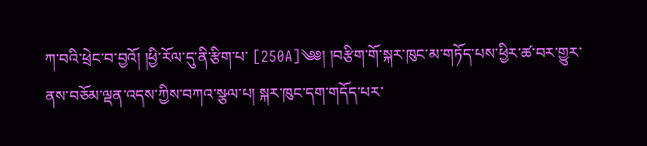ཀ་བའི་ཕྲེང་བ་བྱའོ། །ཕྱི་རོལ་དུ་ནི་རྩིག་པ་ [250A]༄༅། །བརྩིག་གོ་སྐར་ཁུང་མ་གཏོད་པས་ཕྱིར་ཚ་བར་གྱུར་ནས་བཅོམ་ལྡན་འདས་ཀྱིས་བཀའ་སྩལ་པ། སྐར་ཁུང་དག་གདོད་པར་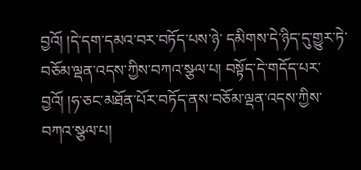བྱའོ། །དེ་དག་དམའ་བར་བཏོད་པས་ཉེ་ དམིགས་དེ་ཉིད་དུ་གྱུར་ཏེ་བཅོམ་ལྡན་འདས་ཀྱིས་བཀའ་སྩལ་པ། བསྟོད་དེ་གདོད་པར་བྱའོ། །ཧ་ཅང་མཐོན་པོར་བཏོད་ནས་བཅོམ་ལྡན་འདས་ཀྱིས་བཀའ་སྩལ་པ།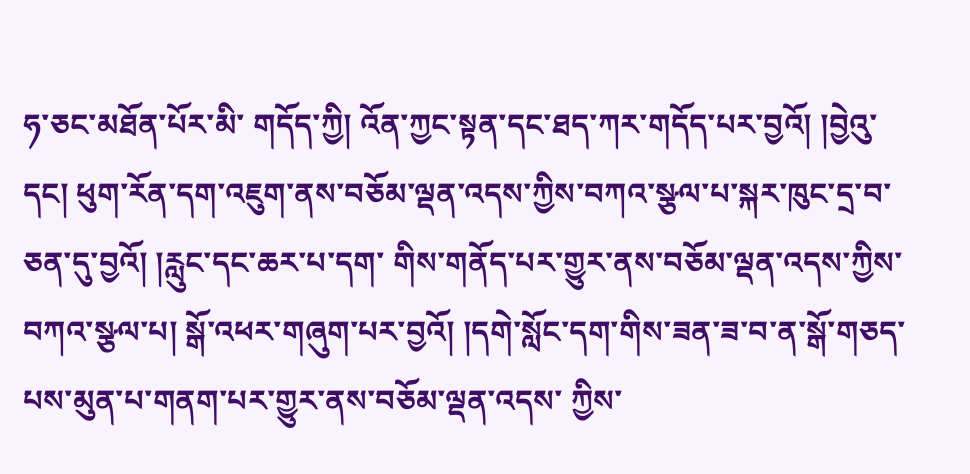ཧ་ཅང་མཐོན་པོར་མི་ གདོད་ཀྱི། འོན་ཀྱང་སྟན་དང་ཐད་ཀར་གདོད་པར་བྱའོ། །བྱེའུ་དང། ཕུག་རོན་དག་འཇུག་ནས་བཅོམ་ལྡན་འདས་ཀྱིས་བཀའ་སྩལ་པ་སྐར་ཁུང་དྲ་བ་ཅན་དུ་བྱའོ། །རླུང་དང་ཆར་པ་དག་ གིས་གནོད་པར་གྱུར་ནས་བཅོམ་ལྡན་འདས་ཀྱིས་བཀའ་སྩལ་པ། སྒོ་འཕར་གཞུག་པར་བྱའོ། །དགེ་སློང་དག་གིས་ཟན་ཟ་བ་ན་སྒོ་གཅད་པས་མུན་པ་གནག་པར་གྱུར་ནས་བཅོམ་ལྡན་འདས་ ཀྱིས་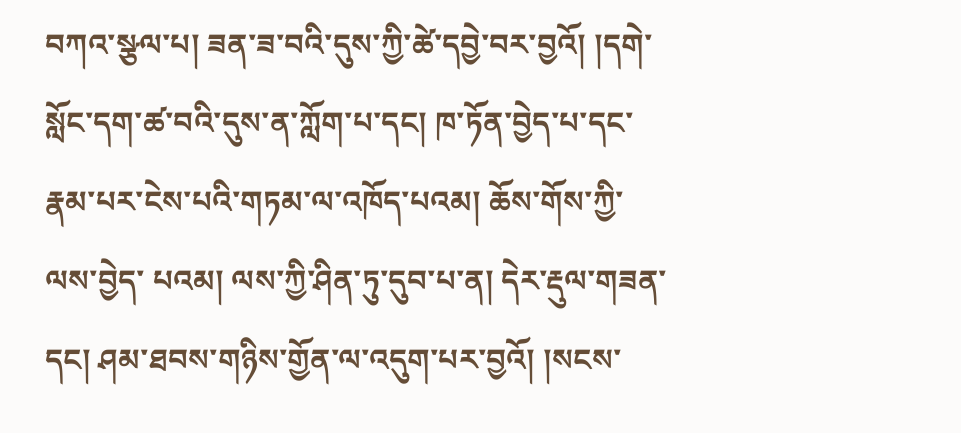བཀའ་སྩལ་པ། ཟན་ཟ་བའི་དུས་ཀྱི་ཚེ་དབྱེ་བར་བྱའོ། །དགེ་སློང་དག་ཚ་བའི་དུས་ན་ཀློག་པ་དང། ཁ་ཏོན་བྱེད་པ་དང་རྣམ་པར་ངེས་པའི་གཏམ་ལ་འཁོད་པའམ། ཆོས་གོས་ཀྱི་ལས་བྱེད་ པའམ། ལས་ཀྱི་ཤིན་ཏུ་དུབ་པ་ན། དེར་རྡུལ་གཟན་དང། ཤམ་ཐབས་གཉིས་གྱོན་ལ་འདུག་པར་བྱའོ། །སངས་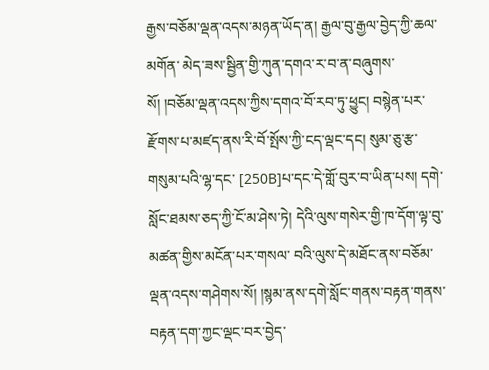རྒྱས་བཅོམ་ལྡན་འདས་མཉན་ཡོད་ན། རྒྱལ་བུ་རྒྱལ་བྱེད་ཀྱི་ཆལ་མགོན་ མེད་ཟས་སྦྱིན་གྱི་ཀུན་དགའ་ར་བ་ན་བཞུགས་སོ། །བཅོམ་ལྡན་འདས་ཀྱིས་དགའ་བོ་རབ་ཏུ་ཕྱུང། བསྙེན་པར་རྫོགས་པ་མཛད་ནས་རི་བོ་སྤོས་ཀྱི་ངད་ལྡང་དང། སུམ་ཅུ་རྩ་གསུམ་པའི་ལྷ་དང་ [250B]པ་དང་དེ་གློ་བུར་བ་ཡིན་པས། དགེ་སློང་ཐམས་ཅད་ཀྱི་ངོ་མ་ཤེས་ཏེ། དེའི་ལུས་གསེར་གྱི་ཁ་དོག་ལྟ་བུ་མཚན་གྱིས་མངོན་པར་གསལ་ བའི་ལུས་དེ་མཐོང་ནས་བཅོམ་ལྡན་འདས་གཤེགས་སོ། །སྙམ་ནས་དགེ་སློང་གནས་བརྟན་གནས་བརྟན་དག་ཀྱང་ལྡང་བར་བྱེད་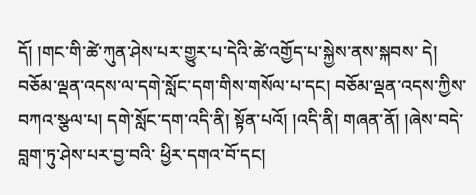དོ། །གང་གི་ཚེ་ཀུན་ཤེས་པར་གྱུར་པ་དེའི་ཚེ་འགྱོད་པ་སྐྱེས་ནས་སྐབས་ དེ། བཅོམ་ལྡན་འདས་ལ་དགེ་སློང་དག་གིས་གསོལ་པ་དང། བཅོམ་ལྡན་འདས་ཀྱིས་བཀའ་སྩལ་པ། དགེ་སློང་དག་འདི་ནི། སྟོན་པའོ། །འདི་ནི། གཞན་ནོ། །ཞེས་བདེ་བླག་ཏུ་ཤེས་པར་བྱ་བའི་ ཕྱིར་དགའ་བོ་དང།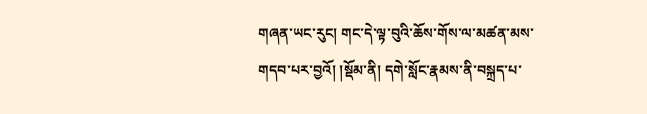གཞན་ཡང་རུང། གང་དེ་ལྟ་བུའི་ཆོས་གོས་ལ་མཚན་མས་གདབ་པར་བྱའོ། །སྡོམ་ནི། དགེ་སློང་རྣམས་ནི་བསྐྲད་པ་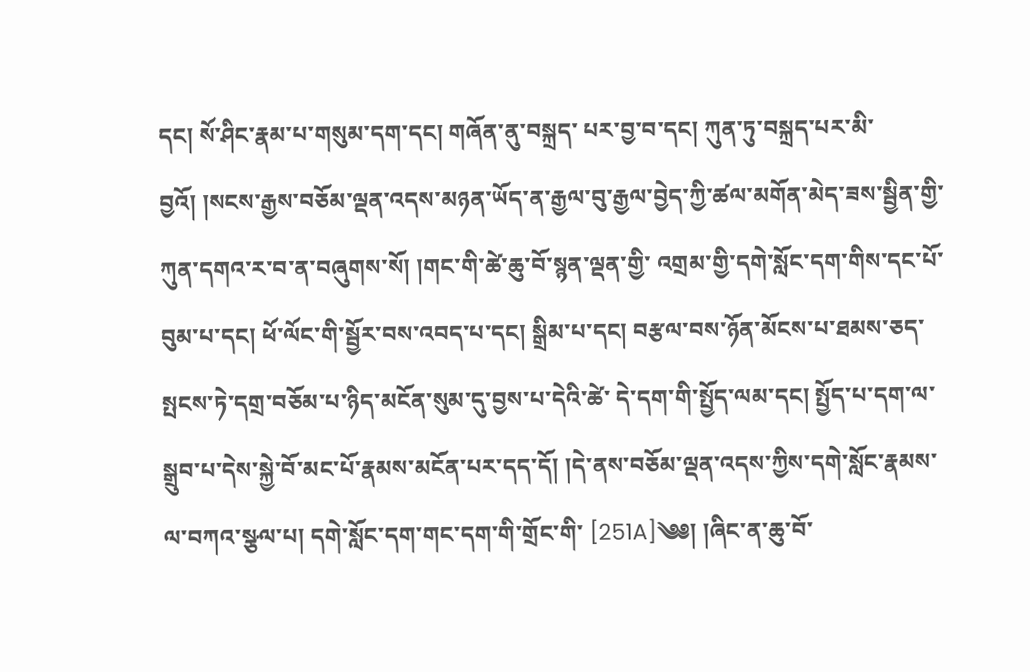དང། སོ་ཤིང་རྣམ་པ་གསུམ་དག་དང། གཞོན་ནུ་བསྐྲད་ པར་བྱ་བ་དང། ཀུན་ཏུ་བསྐྲད་པར་མི་བྱའོ། །སངས་རྒྱས་བཅོམ་ལྡན་འདས་མཉན་ཡོད་ན་རྒྱལ་བུ་རྒྱལ་བྱེད་ཀྱི་ཚལ་མགོན་མེད་ཟས་སྦྱིན་གྱི་ཀུན་དགའ་ར་བ་ན་བཞུགས་སོ། །གང་གི་ཚེ་ཆུ་བོ་སྙན་ལྡན་གྱི་ འགྲམ་གྱི་དགེ་སློང་དག་གིས་དང་པོ་བུམ་པ་དང། ཕོ་ལོང་གི་སྦྱོར་བས་འབད་པ་དང། སྒྲིམ་པ་དང། བརྩལ་བས་ཉོན་མོངས་པ་ཐམས་ཅད་སྤངས་ཏེ་དགྲ་བཅོམ་པ་ཉིད་མངོན་སུམ་དུ་བྱས་པ་དེའི་ཚེ་ དེ་དག་གི་སྤྱོད་ལམ་དང། སྤྱོད་པ་དག་ལ་སྒྲུབ་པ་དེས་སྐྱེ་བོ་མང་པོ་རྣམས་མངོན་པར་དད་དོ། །དེ་ནས་བཅོམ་ལྡན་འདས་ཀྱིས་དགེ་སློང་རྣམས་ལ་བཀའ་སྩལ་པ། དགེ་སློང་དག་གང་དག་གི་གྲོང་གི་ [251A]༄༅། །ཞིང་ན་ཆུ་བོ་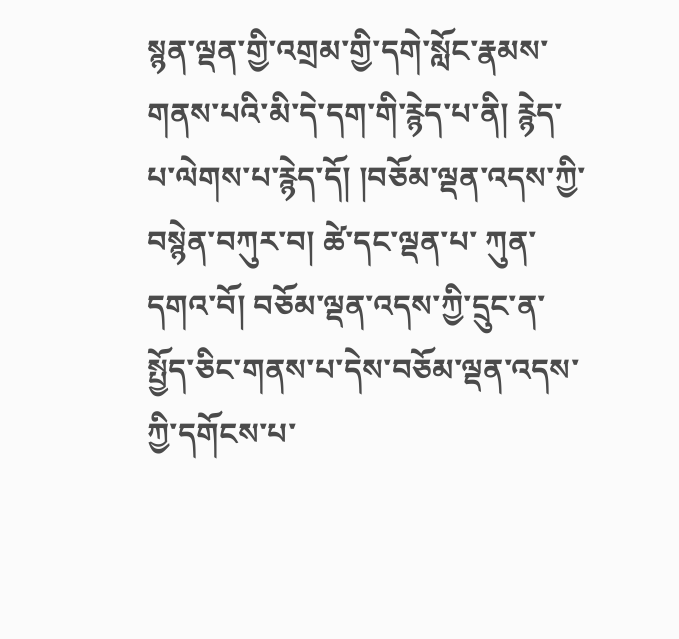སྙན་ལྡན་གྱི་འགྲམ་གྱི་དགེ་སློང་རྣམས་གནས་པའི་མི་དེ་དག་གི་རྙེད་པ་ནི། རྙེད་པ་ལེགས་པ་རྙེད་དོ། །བཅོམ་ལྡན་འདས་ཀྱི་བསྙེན་བཀུར་བ། ཚེ་དང་ལྡན་པ་ ཀུན་དགའ་བོ། བཅོམ་ལྡན་འདས་ཀྱི་དྲུང་ན་སྤྱོད་ཅིང་གནས་པ་དེས་བཅོམ་ལྡན་འདས་ཀྱི་དགོངས་པ་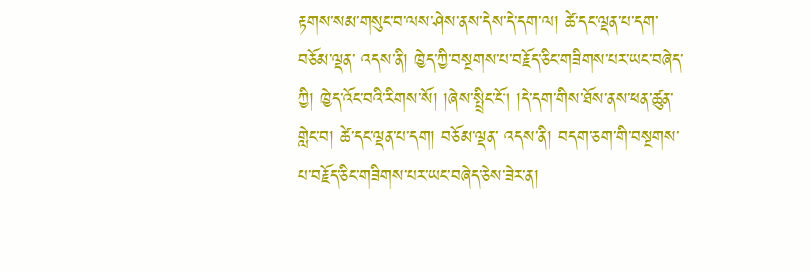རྟགས་སམ་གསུང་བ་ལས་ཤེས་ནས་དེས་དེ་དག་ལ། ཚེ་དང་ལྡན་པ་དག་བཅོམ་ལྡན་ འདས་ནི། ཁྱེད་ཀྱི་བསྔགས་པ་བརྗོད་ཅིང་གཟིགས་པར་ཡང་བཞེད་ཀྱི། ཁྱེད་འོང་བའི་རིགས་སོ། །ཞེས་སྤྲིང་ངོ། །དེ་དག་གིས་ཐོས་ནས་ཕན་ཚུན་གླེང་བ། ཚེ་དང་ལྡན་པ་དག། བཅོམ་ལྡན་ འདས་ནི། བདག་ཅག་གི་བསྔགས་པ་བརྗོད་ཅིང་གཟིགས་པར་ཡང་བཞེད་ཅེས་ཟེར་ན།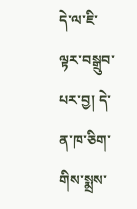དེ་ལ་ཇི་ལྟར་བསྒྲུབ་པར་བྱ། དེ་ན་ཁ་ཅིག་གིས་སྨྲས་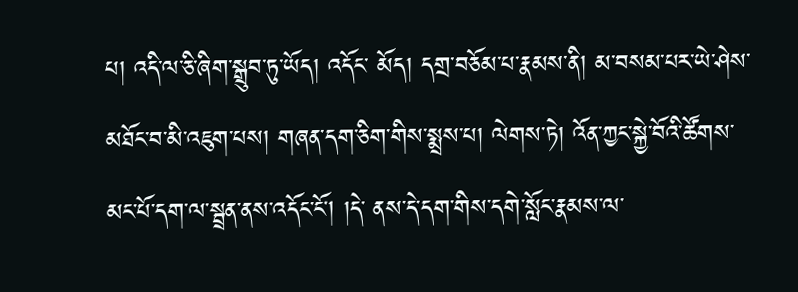པ། འདི་ལ་ཅི་ཞིག་སྒྲུབ་ཏུ་ཡོད། འདོང་ མོད། དགྲ་བཅོམ་པ་རྣམས་ནི། མ་བསམ་པར་ཡེ་ཤེས་མཐོང་བ་མི་འཇུག་པས། གཞན་དག་ཅིག་གིས་སྨྲས་པ། ལེགས་ཏེ། འོན་ཀྱང་སྐྱེ་བོའི་ཚོགས་མང་པོ་དག་ལ་སྦྲན་ནས་འདོང་ངོ། །དེ་ ནས་དེ་དག་གིས་དགེ་སློང་རྣམས་ལ་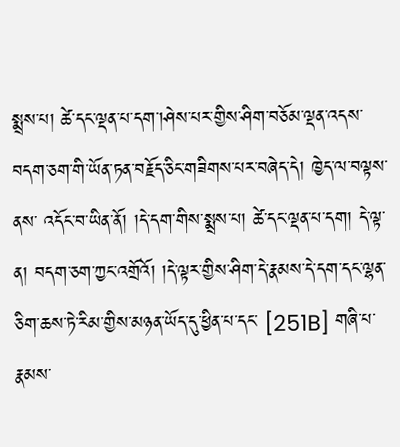སྨྲས་པ། ཚེ་དང་ལྡན་པ་དག་།ཤེས་པར་གྱིས་ཤིག་བཅོམ་ལྡན་འདས་བདག་ཅག་གི་ཡོན་ཏན་བརྗོད་ཅིང་གཟིགས་པར་བཞེད་དེ། ཁྱེད་ལ་བལྟས་ནས་ འདོང་བ་ཡིན་ནོ། །དེ་དག་གིས་སྨྲས་པ། ཚེ་དང་ལྡན་པ་དག། དེ་ལྟ་ན། བདག་ཅག་ཀྱང་འགྲོའོ། །དེ་ལྟར་གྱིས་ཤིག་དེ་རྣམས་དེ་དག་དང་ལྷན་ཅིག་ཆས་ཏེ་རིམ་གྱིས་མཉན་ཡོད་དུ་ཕྱིན་པ་དང་ [251B] གཞི་པ་རྣམས་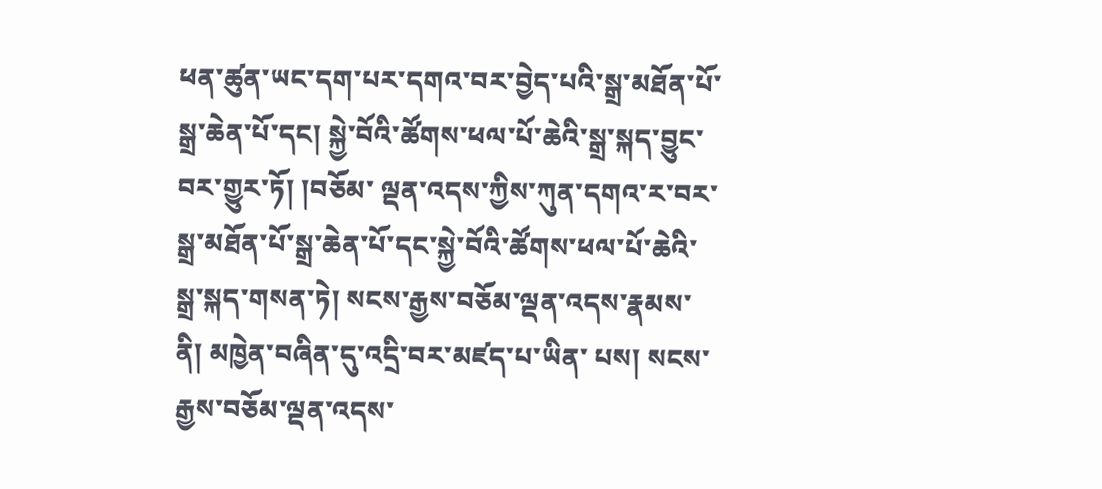ཕན་ཚུན་ཡང་དག་པར་དགའ་བར་བྱེད་པའི་སྒྲ་མཐོན་པོ་སྒྲ་ཆེན་པོ་དང། སྐྱེ་བོའི་ཚོགས་ཕལ་པོ་ཆེའི་སྒྲ་སྐད་བྱུང་བར་གྱུར་ཏོ། །བཅོམ་ ལྡན་འདས་ཀྱིས་ཀུན་དགའ་ར་བར་སྒྲ་མཐོན་པོ་སྒྲ་ཆེན་པོ་དང་སྐྱེ་བོའི་ཚོགས་ཕལ་པོ་ཆེའི་སྒྲ་སྐད་གསན་ཏེ། སངས་རྒྱས་བཅོམ་ལྡན་འདས་རྣམས་ནི། མཁྱེན་བཞིན་དུ་འདྲི་བར་མཛད་པ་ཡིན་ པས། སངས་རྒྱས་བཅོམ་ལྡན་འདས་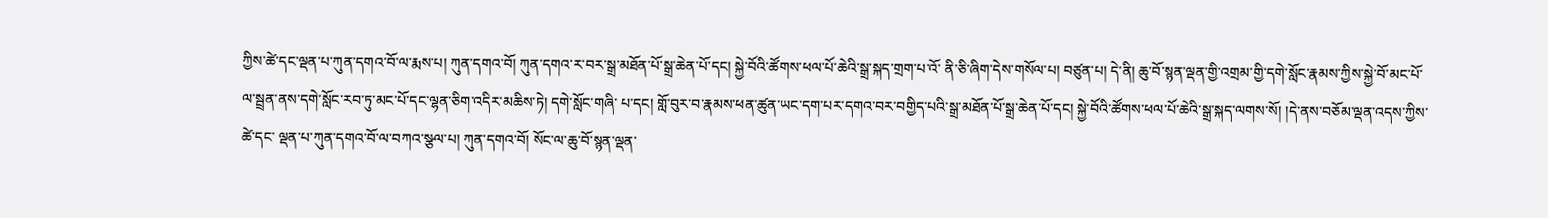ཀྱིས་ཚེ་དང་ལྡན་པ་ཀུན་དགའ་བོ་ལ་རྨས་པ། ཀུན་དགའ་བོ། ཀུན་དགའ་ར་བར་སྒྲ་མཐོན་པོ་སྒྲ་ཆེན་པོ་དང། སྐྱེ་བོའི་ཚོགས་ཕལ་པོ་ཆེའི་སྒྲ་སྐད་གྲག་པ་འོ་ ནི་ཅི་ཞིག་དེས་གསོལ་པ། བཙུན་པ། དེ་ནི། ཆུ་བོ་སྙན་ལྡན་གྱི་འགྲམ་གྱི་དགེ་སློང་རྣམས་ཀྱིས་སྐྱེ་བོ་མང་པོ་ལ་སྦྲན་ནས་དགེ་སློང་རབ་ཏུ་མང་པོ་དང་ལྷན་ཅིག་འདིར་མཆིས་ཏེ། དགེ་སློང་གཞི་ པ་དང། གློ་བུར་བ་རྣམས་ཕན་ཚུན་ཡང་དག་པར་དགའ་བར་བགྱིད་པའི་སྒྲ་མཐོན་པོ་སྒྲ་ཆེན་པོ་དང། སྐྱེ་བོའི་ཚོགས་ཕལ་པོ་ཆེའི་སྒྲ་སྐད་ལགས་སོ། །དེ་ནས་བཅོམ་ལྡན་འདས་ཀྱིས་ཚེ་དང་ ལྡན་པ་ཀུན་དགའ་བོ་ལ་བཀའ་སྩལ་པ། ཀུན་དགའ་བོ། སོང་ལ་ཆུ་བོ་སྙན་ལྡན་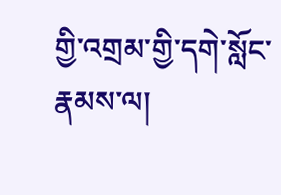གྱི་འགྲམ་གྱི་དགེ་སློང་རྣམས་ལ།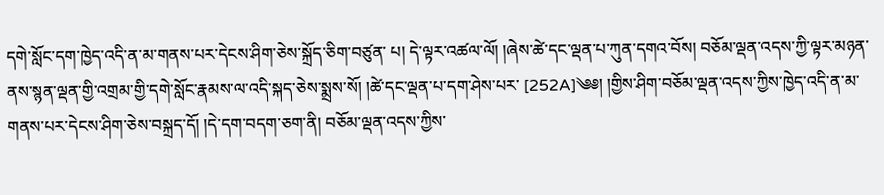དགེ་སློང་དག་ཁྱེད་འདི་ན་མ་གནས་པར་དེངས་ཤིག་ཅེས་སྐྲོད་ཅིག་བཙུན་ པ། དེ་ལྟར་འཚལ་ལོ། །ཞེས་ཚེ་དང་ལྡན་པ་ཀུན་དགའ་བོས། བཅོམ་ལྡན་འདས་ཀྱི་ལྟར་མཉན་ནས་སྙན་ལྡན་གྱི་འགྲམ་གྱི་དགེ་སློང་རྣམས་ལ་འདི་སྐད་ཅེས་སྨྲས་སོ། །ཚེ་དང་ལྡན་པ་དག་ཤེས་པར་ [252A]༄༅། །གྱིས་ཤིག་བཅོམ་ལྡན་འདས་ཀྱིས་ཁྱེད་འདི་ན་མ་གནས་པར་དེངས་ཤིག་ཅེས་བསྐྲད་དོ། །དེ་དག་བདག་ཅག་ནི། བཅོམ་ལྡན་འདས་ཀྱིས་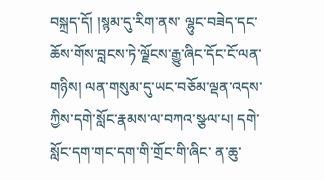བསྐྲད་དོ། །སྙམ་དུ་རིག་ནས་ ལྷུང་བཟེད་དང་ཆོས་གོས་བླངས་ཏེ་ལྗོངས་རྒྱུ་ཞིང་དོང་ངོ་ལན་གཉིས། ལན་གསུམ་དུ་ཡང་བཅོམ་ལྡན་འདས་ཀྱིས་དགེ་སློང་རྣམས་ལ་བཀའ་སྩལ་པ། དགེ་སློང་དག་གང་དག་གི་གྲོང་གི་ཞིང་ ན་ཆུ་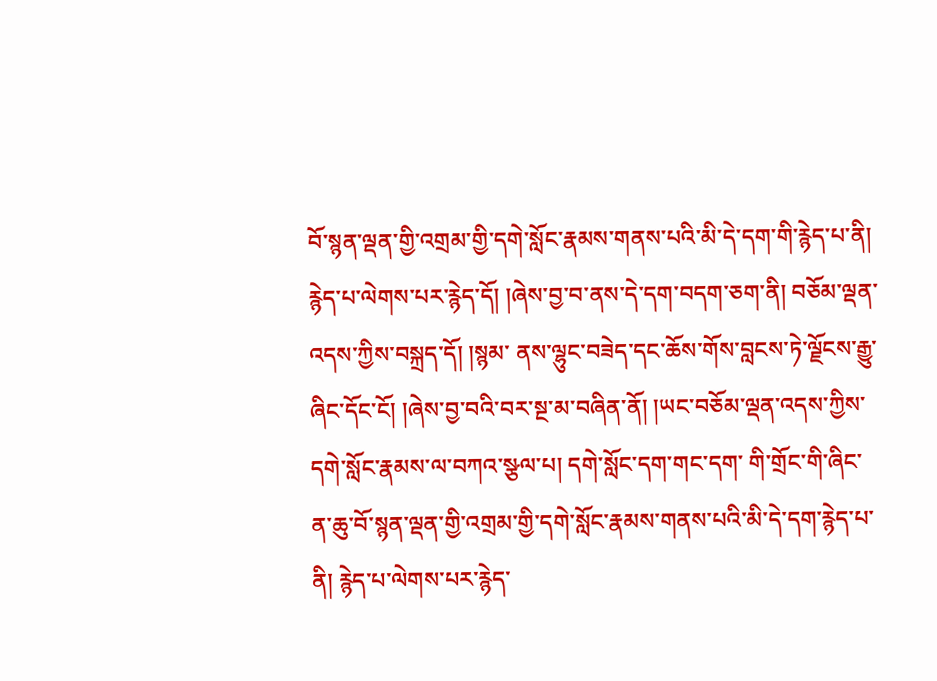བོ་སྙན་ལྡན་གྱི་འགྲམ་གྱི་དགེ་སློང་རྣམས་གནས་པའི་མི་དེ་དག་གི་རྙེད་པ་ནི། རྙེད་པ་ལེགས་པར་རྙེད་དོ། །ཞེས་བྱ་བ་ནས་དེ་དག་བདག་ཅག་ནི། བཅོམ་ལྡན་འདས་ཀྱིས་བསྐྲད་དོ། །སྙམ་ ནས་ལྷུང་བཟེད་དང་ཆོས་གོས་བླངས་ཏེ་ལྗོངས་རྒྱུ་ཞིང་དོང་ངོ། །ཞེས་བྱ་བའི་བར་སྔ་མ་བཞིན་ནོ། །ཡང་བཅོམ་ལྡན་འདས་ཀྱིས་དགེ་སློང་རྣམས་ལ་བཀའ་སྩལ་པ། དགེ་སློང་དག་གང་དག་ གི་གྲོང་གི་ཞིང་ན་ཆུ་བོ་སྙན་ལྡན་གྱི་འགྲམ་གྱི་དགེ་སློང་རྣམས་གནས་པའི་མི་དེ་དག་རྙེད་པ་ནི། རྙེད་པ་ལེགས་པར་རྙེད་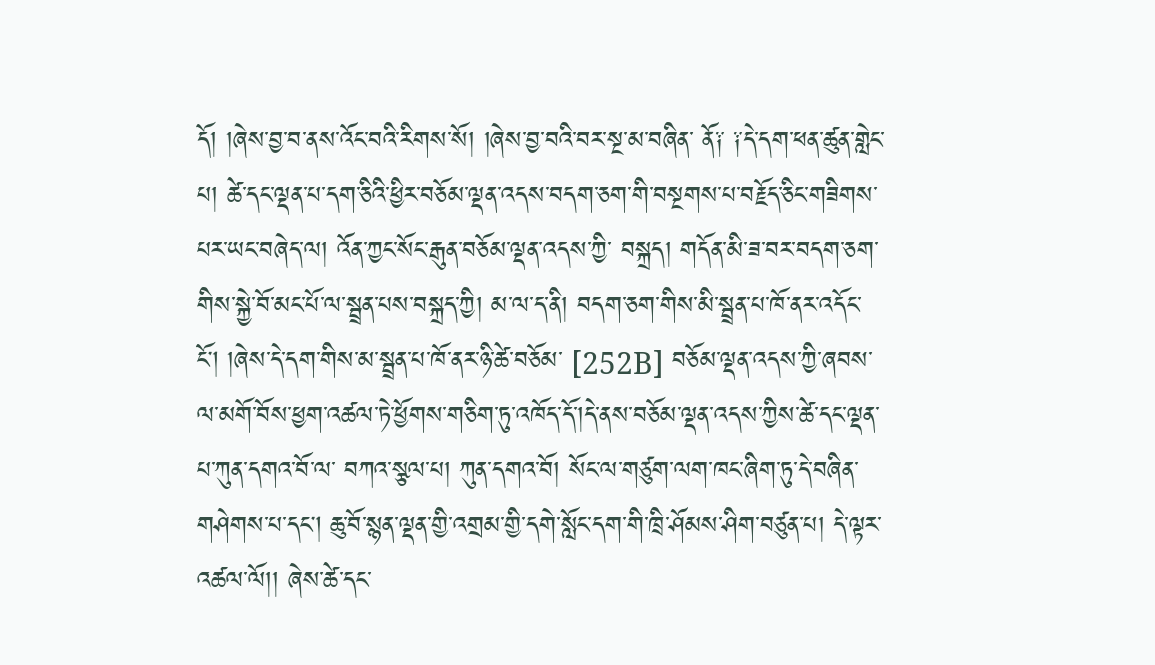དོ། །ཞེས་བྱ་བ་ནས་འོང་བའི་རིགས་སོ། །ཞེས་བྱ་བའི་བར་སྔ་མ་བཞིན་ ནོ༑ ༑དེ་དག་ཕན་ཚུན་གླེང་པ། ཚེ་དང་ལྡན་པ་དག་ཅིའི་ཕྱིར་བཅོམ་ལྡན་འདས་བདག་ཅག་གི་བསྔགས་པ་བརྗོད་ཅིང་གཟིགས་པར་ཡང་བཞེད་ལ། འོན་ཀྱང་སོང་རྒུན་བཅོམ་ལྡན་འདས་ཀྱི་ བསྐྲད། གདོན་མི་ཟ་བར་བདག་ཅག་གིས་སྐྱེ་བོ་མང་པོ་ལ་སྦྲན་པས་བསྐྲད་ཀྱི། མ་ལ་ད་ནི། བདག་ཅག་གིས་མི་སྦྲན་པ་ཁོ་ནར་འདོང་ངོ། །ཞེས་དེ་དག་གིས་མ་སྦྲན་པ་ཁོ་ནར་ཉི་ཚེ་བཅོམ་ [252B] བཅོམ་ལྡན་འདས་ཀྱི་ཞབས་ལ་མགོ་བོས་ཕྱག་འཚལ་ཏེ་ཕྱོགས་གཅིག་ཏུ་འཁོད་དོ་།དེ་ནས་བཅོམ་ལྡན་འདས་ཀྱིས་ཚེ་དང་ལྡན་པ་ཀུན་དགའ་བོ་ལ་ བཀའ་སྩལ་པ། ཀུན་དགའ་བོ། སོང་ལ་གཙུག་ལག་ཁང་ཞིག་ཏུ་དེ་བཞིན་གཤེགས་པ་དང། ཆུ་བོ་སྙན་ལྡན་གྱི་འགྲམ་གྱི་དགེ་སློང་དག་གི་ཁྲི་ཤོམས་ཤིག་བཙུན་པ། དེ་ལྟར་འཚལ་ལོ།། ཞེས་ཚེ་དང་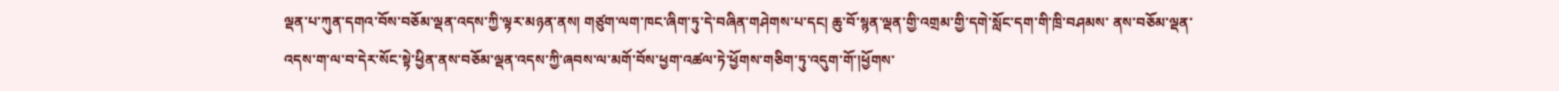ལྡན་པ་ཀུན་དགའ་བོས་བཅོམ་ལྡན་འདས་ཀྱི་ལྟར་མཉན་ནས། གཙུག་ལག་ཁང་ཞིག་ཏུ་དེ་བཞིན་གཤེགས་པ་དང། ཆུ་བོ་སྙན་ལྡན་གྱི་འགྲམ་གྱི་དགེ་སློང་དག་གི་ཁྲི་བཤམས་ ནས་བཅོམ་ལྡན་འདས་ག་ལ་བ་དེར་སོང་སྟེ་ཕྱིན་ནས་བཅོམ་ལྡན་འདས་ཀྱི་ཞབས་ལ་མགོ་བོས་ཕྱག་འཚལ་ཏེ་ཕྱོགས་གཅིག་ཏུ་འདུག་གོ་།ཕྱོགས་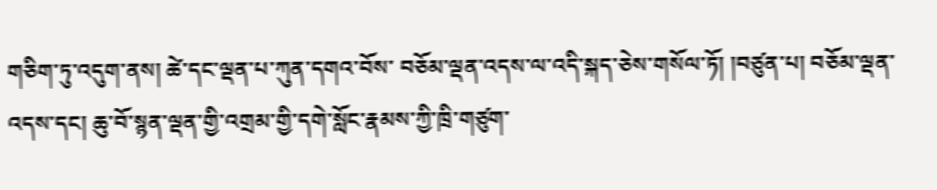གཅིག་ཏུ་འདུག་ནས། ཚེ་དང་ལྡན་པ་ཀུན་དགའ་བོས་ བཅོམ་ལྡན་འདས་ལ་འདི་སྐད་ཅེས་གསོལ་ཏོ། །བཙུན་པ། བཅོམ་ལྡན་འདས་དང། ཆུ་བོ་སྙན་ལྡན་གྱི་འགྲམ་གྱི་དགེ་སློང་རྣམས་ཀྱི་ཁྲི་གཙུག་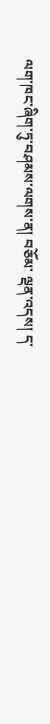ལག་ཁང་ཞིག་ཏུ་བཤམས་ལགས་ན། བཅོམ་ ལྡན་འདས། ད་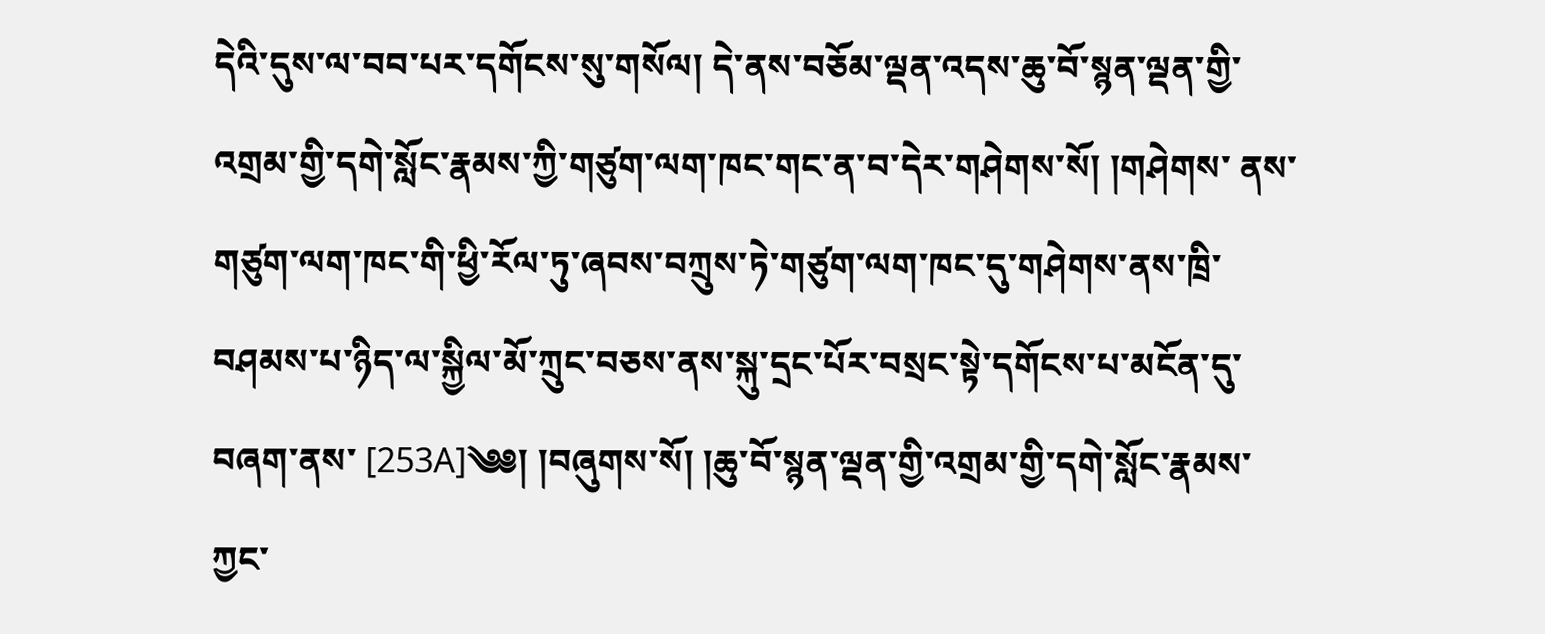དེའི་དུས་ལ་བབ་པར་དགོངས་སུ་གསོལ། དེ་ནས་བཅོམ་ལྡན་འདས་ཆུ་བོ་སྙན་ལྡན་གྱི་འགྲམ་གྱི་དགེ་སློང་རྣམས་ཀྱི་གཙུག་ལག་ཁང་གང་ན་བ་དེར་གཤེགས་སོ། །གཤེགས་ ནས་གཙུག་ལག་ཁང་གི་ཕྱི་རོལ་ཏུ་ཞབས་བཀྲུས་ཏེ་གཙུག་ལག་ཁང་དུ་གཤེགས་ནས་ཁྲི་བཤམས་པ་ཉིད་ལ་སྐྱིལ་མོ་ཀྲུང་བཅས་ནས་སྐུ་དྲང་པོར་བསྲང་སྟེ་དགོངས་པ་མངོན་དུ་བཞག་ནས་ [253A]༄༅། །བཞུགས་སོ། །ཆུ་བོ་སྙན་ལྡན་གྱི་འགྲམ་གྱི་དགེ་སློང་རྣམས་ཀྱང་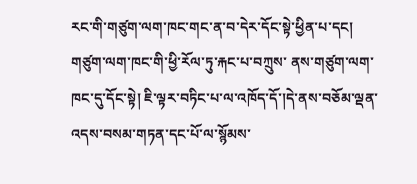རང་གི་གཙུག་ལག་ཁང་གང་ན་བ་དེར་དོང་སྟེ་ཕྱིན་པ་དང། གཙུག་ལག་ཁང་གི་ཕྱི་རོལ་ཏུ་རྐང་པ་བཀྲུས་ ནས་གཙུག་ལག་ཁང་དུ་དོང་སྟེ། ཇི་ལྟར་བཏིང་པ་ལ་འཁོད་དོ་།དེ་ནས་བཅོམ་ལྡན་འདས་བསམ་གཏན་དང་པོ་ལ་སྙོམས་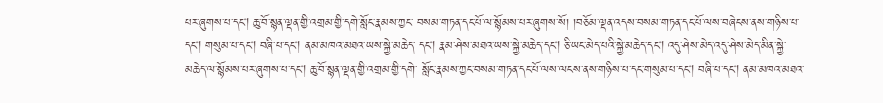པར་ཞུགས་པ་དང། ཆུ་བོ་སྙན་ལྡན་གྱི་འགྲམ་གྱི་དགེ་སློང་རྣམས་ཀྱང་ བསམ་གཏན་དང་པོ་ལ་སྙོམས་པར་ཞུགས་སོ། །བཅོམ་ལྡན་འདས་བསམ་གཏན་དང་པོ་ལས་བཞེངས་ནས་གཉིས་པ་དང། གསུམ་པ་དང། བཞི་པ་དང། ནམ་མཁའ་མཐའ་ཡས་སྐྱེ་མཆེད་ དང། རྣམ་ཤེས་མཐའ་ཡས་སྐྱེ་མཆེད་དང། ཅི་ཡང་མེད་པའི་སྐྱེ་མཆེད་དང། འདུ་ཤེས་མེད་འདུ་ཤེས་མེད་མིན་སྐྱེ་མཆེད་ལ་སྙོམས་པར་ཞུགས་པ་དང། ཆུ་བོ་སྙན་ལྡན་གྱི་འགྲམ་གྱི་དགེ་ སློང་རྣམས་ཀྱང་བསམ་གཏན་དང་པོ་ལས་ལངས་ནས་གཉིས་པ་དང་གསུམ་པ་དང། བཞི་པ་དང། ནམ་མཁའ་མཐའ་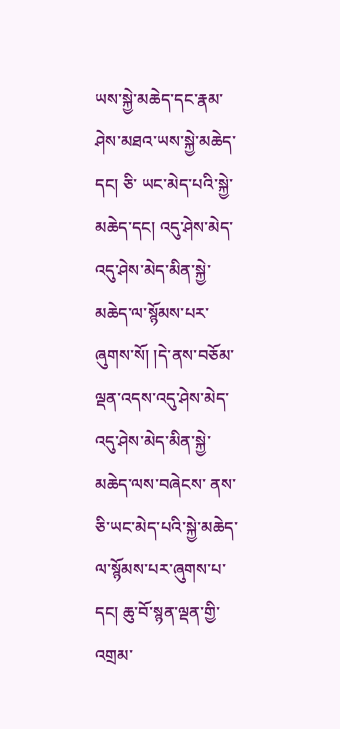ཡས་སྐྱེ་མཆེད་དང་རྣམ་ཤེས་མཐའ་ཡས་སྐྱེ་མཆེད་དང། ཅི་ ཡང་མེད་པའི་སྐྱེ་མཆེད་དང། འདུ་ཤེས་མེད་འདུ་ཤེས་མེད་མིན་སྐྱེ་མཆེད་ལ་སྙོམས་པར་ཞུགས་སོ། །དེ་ནས་བཅོམ་ལྡན་འདས་འདུ་ཤེས་མེད་འདུ་ཤེས་མེད་མིན་སྐྱེ་མཆེད་ལས་བཞེངས་ ནས་ཅི་ཡང་མེད་པའི་སྐྱེ་མཆེད་ལ་སྙོམས་པར་ཞུགས་པ་དང། ཆུ་བོ་སྙན་ལྡན་གྱི་འགྲམ་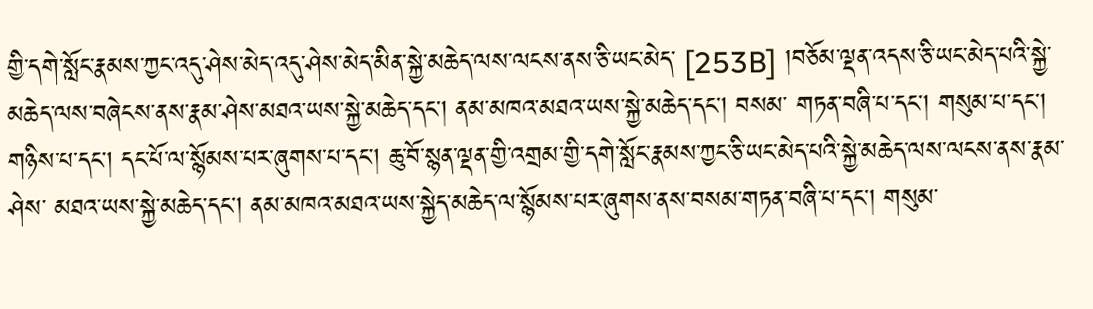གྱི་དགེ་སློང་རྣམས་ཀྱང་འདུ་ཤེས་མེད་འདུ་ཤེས་མེད་མིན་སྐྱེ་མཆེད་ལས་ལངས་ནས་ཅི་ཡང་མེད་ [253B] །བཅོམ་ལྡན་འདས་ཅི་ཡང་མེད་པའི་སྐྱེ་མཆེད་ལས་བཞེངས་ནས་རྣམ་ཤེས་མཐའ་ཡས་སྐྱེ་མཆེད་དང། ནམ་མཁའ་མཐའ་ཡས་སྐྱེ་མཆེད་དང། བསམ་ གཏན་བཞི་པ་དང། གསུམ་པ་དང། གཉིས་པ་དང། དང་པོ་ལ་སྙོམས་པར་ཞུགས་པ་དང། ཆུ་བོ་སྙན་ལྡན་གྱི་འགྲམ་གྱི་དགེ་སློང་རྣམས་ཀྱང་ཅི་ཡང་མེད་པའི་སྐྱེ་མཆེད་ལས་ལངས་ནས་རྣམ་ཤེས་ མཐའ་ཡས་སྐྱེ་མཆེད་དང། ནམ་མཁའ་མཐའ་ཡས་སྐྱེད་མཆེད་ལ་སྙོམས་པར་ཞུགས་ནས་བསམ་གཏན་བཞི་པ་དང། གསུམ་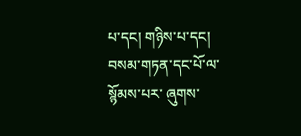པ་དང། གཉིས་པ་དང། བསམ་གཏན་དང་པོ་ལ་སྙོམས་པར་ ཞུགས་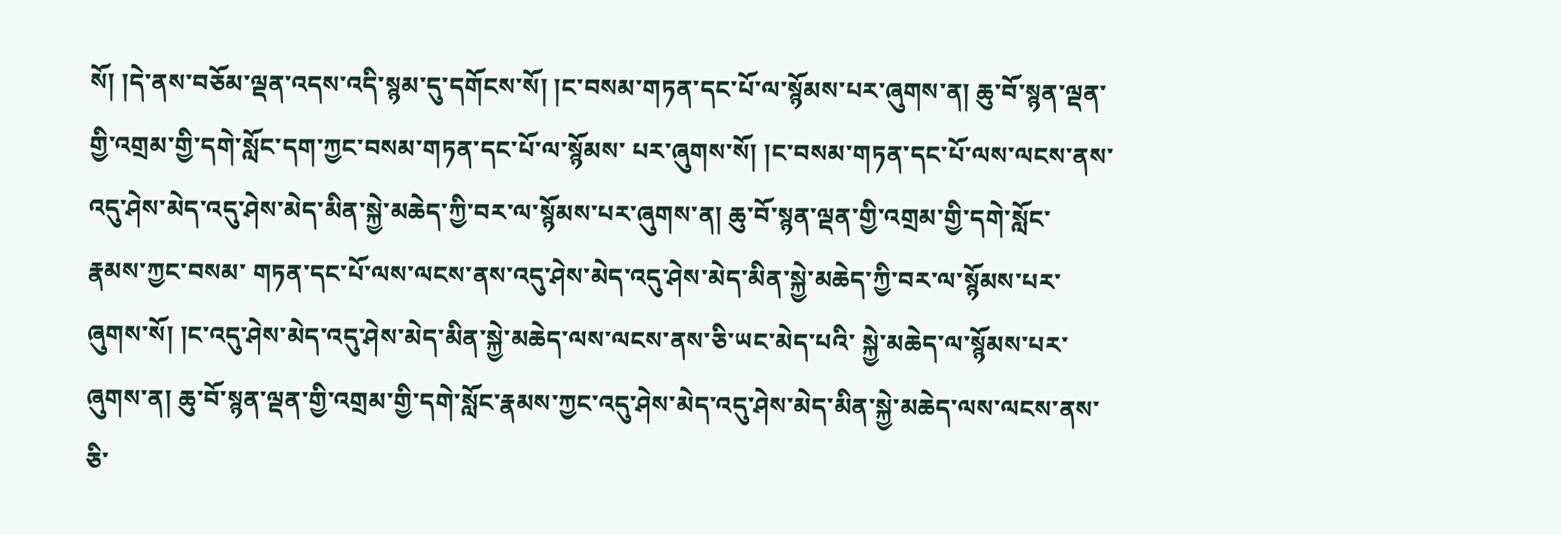སོ། །དེ་ནས་བཅོམ་ལྡན་འདས་འདི་སྙམ་དུ་དགོངས་སོ། །ང་བསམ་གཏན་དང་པོ་ལ་སྙོམས་པར་ཞུགས་ན། ཆུ་བོ་སྙན་ལྡན་གྱི་འགྲམ་གྱི་དགེ་སློང་དག་ཀྱང་བསམ་གཏན་དང་པོ་ལ་སྙོམས་ པར་ཞུགས་སོ། །ང་བསམ་གཏན་དང་པོ་ལས་ལངས་ནས་འདུ་ཤེས་མེད་འདུ་ཤེས་མེད་མིན་སྐྱེ་མཆེད་ཀྱི་བར་ལ་སྙོམས་པར་ཞུགས་ན། ཆུ་བོ་སྙན་ལྡན་གྱི་འགྲམ་གྱི་དགེ་སློང་རྣམས་ཀྱང་བསམ་ གཏན་དང་པོ་ལས་ལངས་ནས་འདུ་ཤེས་མེད་འདུ་ཤེས་མེད་མིན་སྐྱེ་མཆེད་ཀྱི་བར་ལ་སྙོམས་པར་ཞུགས་སོ། །ང་འདུ་ཤེས་མེད་འདུ་ཤེས་མེད་མིན་སྐྱེ་མཆེད་ལས་ལངས་ནས་ཅི་ཡང་མེད་པའི་ སྐྱེ་མཆེད་ལ་སྙོམས་པར་ཞུགས་ན། ཆུ་བོ་སྙན་ལྡན་གྱི་འགྲམ་གྱི་དགེ་སློང་རྣམས་ཀྱང་འདུ་ཤེས་མེད་འདུ་ཤེས་མེད་མིན་སྐྱེ་མཆེད་ལས་ལངས་ནས་ཅི་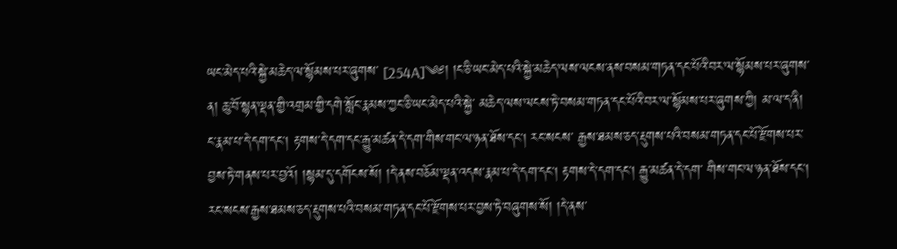ཡང་མེད་པའི་སྐྱེ་མཆེད་ལ་སྙོམས་པར་ཞུགས་ [254A]༄༅། །ང་ཅི་ཡང་མེད་པའི་སྐྱེ་མཆེད་ལས་ལངས་ནས་བསམ་གཏན་དང་པོའི་བར་ལ་སྙོམས་པར་ཞུགས་ན། ཆུ་བོ་སྙན་ལྡན་གྱི་འགྲམ་གྱི་དགེ་སློང་རྣམས་ཀྱང་ཅི་ཡང་མེད་པའི་སྐྱེ་ མཆེད་ལས་ལངས་ཏེ་བསམ་གཏན་དང་པོའི་བར་ལ་སྙོམས་པར་ཞུགས་ཀྱི། མ་ལ་ད་ནི། ང་རྣམ་པ་དེ་དག་དང། རྟགས་དེ་དག་དང་རྒྱུ་མཚན་དེ་དག་གིས་གང་ལ་ཉན་ཐོས་དང། རང་སངས་ རྒྱས་ཐམས་ཅད་རྡུགས་པའི་བསམ་གཏན་དང་པོ་རྫོགས་པར་བྱས་ཏེ་གནས་པར་བྱའོ། །སྙམ་དུ་དགོངས་སོ། །དེ་ནས་བཅོམ་ལྡན་འདས་རྣམ་པ་དེ་དག་དང། རྟགས་དེ་དག་དང། རྒྱུ་མཚན་དེ་དག་ གིས་གང་ལ་ཉན་ཐོས་དང། རང་སངས་རྒྱས་ཐམས་ཅད་རྡུགས་པའི་བསམ་གཏན་དང་པོ་རྫོགས་པར་བྱས་ཏེ་བཞུགས་སོ། །དེ་ནས་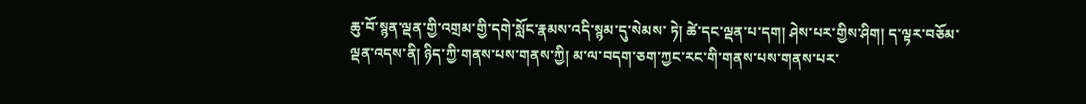ཆུ་བོ་སྙན་ལྡན་གྱི་འགྲམ་གྱི་དགེ་སློང་རྣམས་འདི་སྙམ་དུ་སེམས་ ཏེ། ཚེ་དང་ལྡན་པ་དག། ཤེས་པར་གྱིས་ཤིག། ད་ལྟར་བཅོམ་ལྡན་འདས་ནི། ཉིད་ཀྱི་གནས་པས་གནས་ཀྱི། མ་ལ་བདག་ཅག་ཀྱང་རང་གི་གནས་པས་གནས་པར་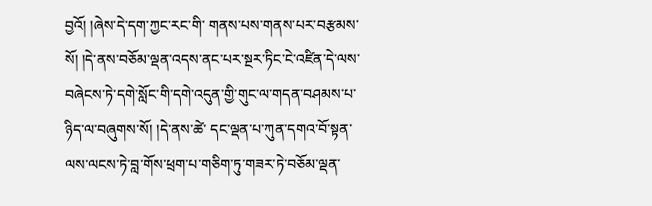བྱའོ། །ཞེས་དེ་དག་ཀྱང་རང་གི་ གནས་པས་གནས་པར་བརྩམས་སོ། །དེ་ནས་བཅོམ་ལྡན་འདས་ནང་པར་སྔར་ཏིང་ངེ་འཛིན་དེ་ལས་བཞེངས་ཏེ་དགེ་སློང་གི་དགེ་འདུན་གྱི་གུང་ལ་གདན་བཤམས་པ་ཉིད་ལ་བཞུགས་སོ། །དེ་ནས་ཚེ་ དང་ལྡན་པ་ཀུན་དགའ་བོ་སྟན་ལས་ལངས་ཏེ་བླ་གོས་ཕྲག་པ་གཅིག་ཏུ་གཟར་ཏེ་བཅོམ་ལྡན་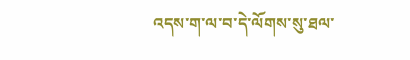འདས་ག་ལ་བ་དེ་ལོགས་སུ་ཐལ་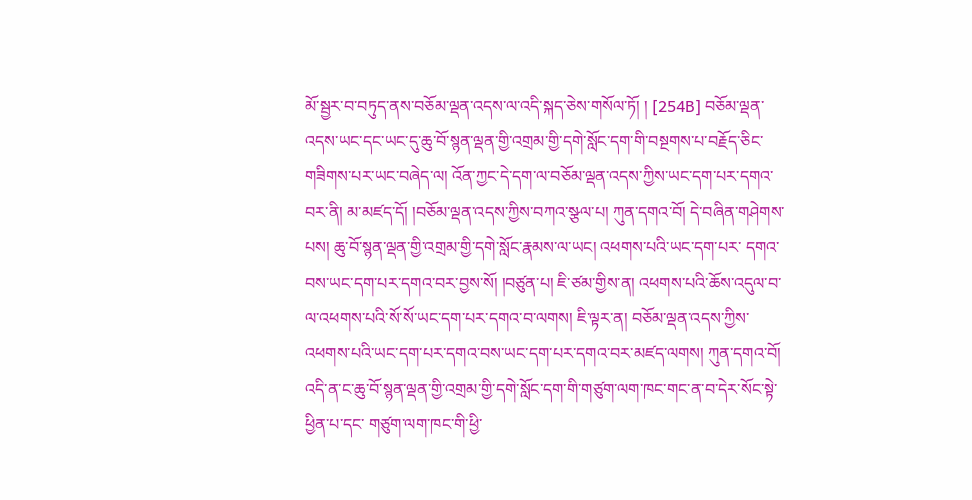མོ་སྦྱར་བ་བཏུད་ནས་བཅོམ་ལྡན་འདས་ལ་འདི་སྐད་ཅེས་གསོལ་ཏོ། ། [254B] བཅོམ་ལྡན་འདས་ཡང་དང་ཡང་དུ་ཆུ་བོ་སྙན་ལྡན་གྱི་འགྲམ་གྱི་དགེ་སློང་དག་གི་བསྔགས་པ་བརྗོད་ཅིང་གཟིགས་པར་ཡང་བཞེད་ལ། འོན་ཀྱང་དེ་དག་ལ་བཅོམ་ལྡན་འདས་ཀྱིས་ཡང་དག་པར་དགའ་ བར་ནི། མ་མཛད་དོ། །བཅོམ་ལྡན་འདས་ཀྱིས་བཀའ་སྩལ་པ། ཀུན་དགའ་བོ། དེ་བཞིན་གཤེགས་པས། ཆུ་བོ་སྙན་ལྡན་གྱི་འགྲམ་གྱི་དགེ་སློང་རྣམས་ལ་ཡང། འཕགས་པའི་ཡང་དག་པར་ དགའ་བས་ཡང་དག་པར་དགའ་བར་བྱས་སོ། །བཙུན་པ། ཇི་ཙམ་གྱིས་ན། འཕགས་པའི་ཆོས་འདུལ་བ་ལ་འཕགས་པའི་སོ་སོ་ཡང་དག་པར་དགའ་བ་ལགས། ཇི་ལྟར་ན། བཅོམ་ལྡན་འདས་ཀྱིས་ འཕགས་པའི་ཡང་དག་པར་དགའ་བས་ཡང་དག་པར་དགའ་བར་མཛད་ལགས། ཀུན་དགའ་བོ། འདི་ན་ང་ཆུ་བོ་སྙན་ལྡན་གྱི་འགྲམ་གྱི་དགེ་སློང་དག་གི་གཙུག་ལག་ཁང་གང་ན་བ་དེར་སོང་སྟེ་ཕྱིན་པ་དང་ གཙུག་ལག་ཁང་གི་ཕྱི་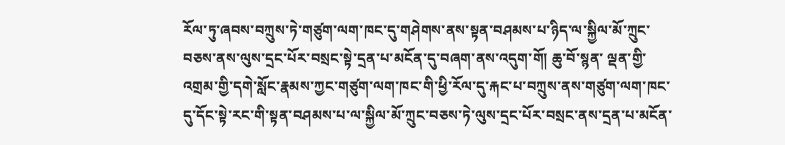རོལ་ཏུ་ཞབས་བཀྲུས་ཏེ་གཙུག་ལག་ཁང་དུ་གཤེགས་ནས་སྟན་བཤམས་པ་ཉིད་ལ་སྐྱིལ་མོ་ཀྲུང་བཅས་ནས་ལུས་དྲང་པོར་བསྲང་སྟེ་དྲན་པ་མངོན་དུ་བཞག་ནས་འདུག་གོ། ཆུ་བོ་སྙན་ ལྡན་གྱི་འགྲམ་གྱི་དགེ་སློང་རྣམས་ཀྱང་གཙུག་ལག་ཁང་གི་ཕྱི་རོལ་དུ་རྐང་པ་བཀྲུས་ནས་གཙུག་ལག་ཁང་དུ་དོང་སྟེ་རང་གི་སྟན་བཤམས་པ་ལ་སྐྱིལ་མོ་ཀྲུང་བཅས་ཏེ་ལུས་དྲང་པོར་བསྲང་ནས་དྲན་པ་མངོན་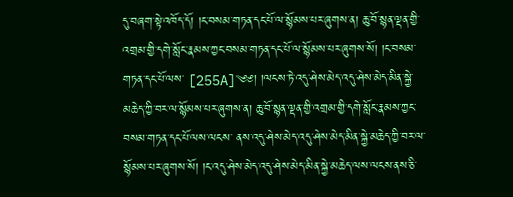དུ་བཞག་སྟེ་འཁོད་དོ། །ང་བསམ་གཏན་དང་པོ་ལ་སྙོམས་པར་ཞུགས་ན། ཆུ་བོ་སྙན་ལྡན་གྱི་འགྲམ་གྱི་དགེ་སློང་རྣམས་ཀྱང་བསམ་གཏན་དང་པོ་ལ་སྙོམས་པར་ཞུགས་སོ། །ང་བསམ་གཏན་དང་པོ་ལས་ [255A]༄༅། །ལངས་ཏེ་འདུ་ཤེས་མེད་འདུ་ཤེས་མེད་མིན་སྐྱེ་མཆེད་ཀྱི་བར་ལ་སྙོམས་པར་ཞུགས་ན། ཆུ་བོ་སྙན་ལྡན་གྱི་འགྲམ་གྱི་དགེ་སློང་རྣམས་ཀྱང་བསམ་གཏན་དང་པོ་ལས་ལངས་ ནས་འདུ་ཤེས་མེད་འདུ་ཤེས་མེད་མིན་སྐྱེ་མཆེད་ཀྱི་བར་ལ་སྙོམས་པར་ཞུགས་སོ། །ང་འདུ་ཤེས་མེད་འདུ་ཤེས་མེད་མིན་སྐྱེ་མཆེད་ལས་ལངས་ནས་ཅི་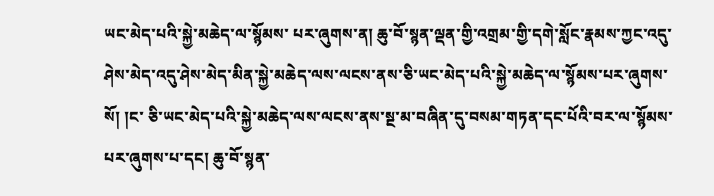ཡང་མེད་པའི་སྐྱེ་མཆེད་ལ་སྙོམས་ པར་ཞུགས་ན། ཆུ་བོ་སྙན་ལྡན་གྱི་འགྲམ་གྱི་དགེ་སློང་རྣམས་ཀྱང་འདུ་ཤེས་མེད་འདུ་ཤེས་མེད་མིན་སྐྱེ་མཆེད་ལས་ལངས་ནས་ཅི་ཡང་མེད་པའི་སྐྱེ་མཆེད་ལ་སྙོམས་པར་ཞུགས་སོ། །ང་ ཅི་ཡང་མེད་པའི་སྐྱེ་མཆེད་ལས་ལངས་ནས་སྔ་མ་བཞིན་དུ་བསམ་གཏན་དང་པོའི་བར་ལ་སྙོམས་པར་ཞུགས་པ་དང། ཆུ་བོ་སྙན་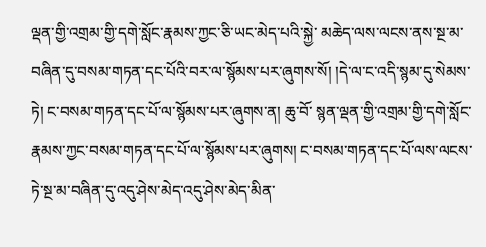ལྡན་གྱི་འགྲམ་གྱི་དགེ་སློང་རྣམས་ཀྱང་ཅི་ཡང་མེད་པའི་སྐྱེ་ མཆེད་ལས་ལངས་ནས་སྔ་མ་བཞིན་དུ་བསམ་གཏན་དང་པོའི་བར་ལ་སྙོམས་པར་ཞུགས་སོ། །དེ་ལ་ང་འདི་སྙམ་དུ་སེམས་ཏེ། ང་བསམ་གཏན་དང་པོ་ལ་སྙོམས་པར་ཞུགས་ན། ཆུ་བོ་ སྙན་ལྡན་གྱི་འགྲམ་གྱི་དགེ་སློང་རྣམས་ཀྱང་བསམ་གཏན་དང་པོ་ལ་སྙོམས་པར་ཞུགས། ང་བསམ་གཏན་དང་པོ་ལས་ལངས་ཏེ་སྔ་མ་བཞིན་དུ་འདུ་ཤེས་མེད་འདུ་ཤེས་མེད་མིན་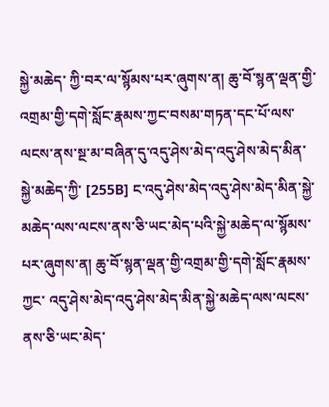སྐྱེ་མཆེད་ ཀྱི་བར་ལ་སྙོམས་པར་ཞུགས་ན། ཆུ་བོ་སྙན་ལྡན་གྱི་འགྲམ་གྱི་དགེ་སློང་རྣམས་ཀྱང་བསམ་གཏན་དང་པོ་ལས་ལངས་ནས་སྔ་མ་བཞིན་དུ་འདུ་ཤེས་མེད་འདུ་ཤེས་མེད་མིན་སྐྱེ་མཆེད་ཀྱི་ [255B] ང་འདུ་ཤེས་མེད་འདུ་ཤེས་མེད་མིན་སྐྱེ་མཆེད་ལས་ལངས་ནས་ཅི་ཡང་མེད་པའི་སྐྱེ་མཆེད་ལ་སྙོམས་པར་ཞུགས་ན། ཆུ་བོ་སྙན་ལྡན་གྱི་འགྲམ་གྱི་དགེ་སློང་རྣམས་ཀྱང་ འདུ་ཤེས་མེད་འདུ་ཤེས་མེད་མིན་སྐྱེ་མཆེད་ལས་ལངས་ནས་ཅི་ཡང་མེད་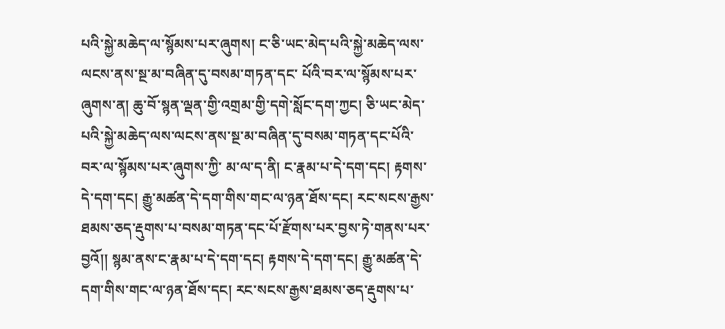པའི་སྐྱེ་མཆེད་ལ་སྙོམས་པར་ཞུགས། ང་ཅི་ཡང་མེད་པའི་སྐྱེ་མཆེད་ལས་ལངས་ནས་སྔ་མ་བཞིན་དུ་བསམ་གཏན་དང་ པོའི་བར་ལ་སྙོམས་པར་ཞུགས་ན། ཆུ་བོ་སྙན་ལྡན་གྱི་འགྲམ་གྱི་དགེ་སློང་དག་ཀྱང། ཅི་ཡང་མེད་པའི་སྐྱེ་མཆེད་ལས་ལངས་ནས་སྔ་མ་བཞིན་དུ་བསམ་གཏན་དང་པོའི་བར་ལ་སྙོམས་པར་ཞུགས་ཀྱི་ མ་ལ་ད་ནི། ང་རྣམ་པ་དེ་དག་དང། རྟགས་དེ་དག་དང། རྒྱུ་མཚན་དེ་དག་གིས་གང་ལ་ཉན་ཐོས་དང། རང་སངས་རྒྱས་ཐམས་ཅད་རྡུགས་པ་བསམ་གཏན་དང་པོ་རྫོགས་པར་བྱས་ཏེ་གནས་པར་བྱའོ།། སྙམ་ནས་ང་རྣམ་པ་དེ་དག་དང། རྟགས་དེ་དག་དང། རྒྱུ་མཚན་དེ་དག་གིས་གང་ལ་ཉན་ཐོས་དང། རང་སངས་རྒྱས་ཐམས་ཅད་རྡུགས་པ་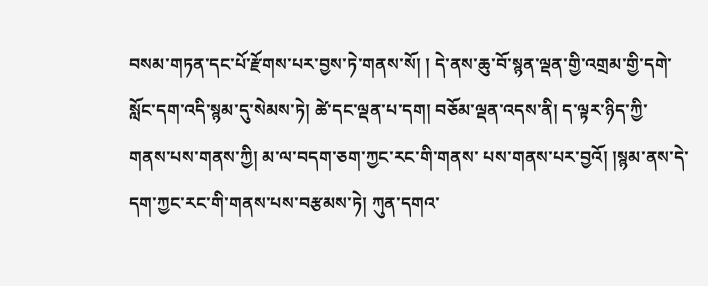བསམ་གཏན་དང་པོ་རྫོགས་པར་བྱས་ཏེ་གནས་སོ། ། དེ་ནས་ཆུ་བོ་སྙན་ལྡན་གྱི་འགྲམ་གྱི་དགེ་སློང་དག་འདི་སྙམ་དུ་སེམས་ཏེ། ཚེ་དང་ལྡན་པ་དག། བཅོམ་ལྡན་འདས་ནི། ད་ལྟར་ཉིད་ཀྱི་གནས་པས་གནས་ཀྱི། མ་ལ་བདག་ཅག་ཀྱང་རང་གི་གནས་ པས་གནས་པར་བྱའོ། །སྙམ་ནས་དེ་དག་ཀྱང་རང་གི་གནས་པས་བརྩམས་ཏེ། ཀུན་དགའ་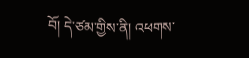བོ། དེ་ཙམ་གྱིས་ནི། འཕགས་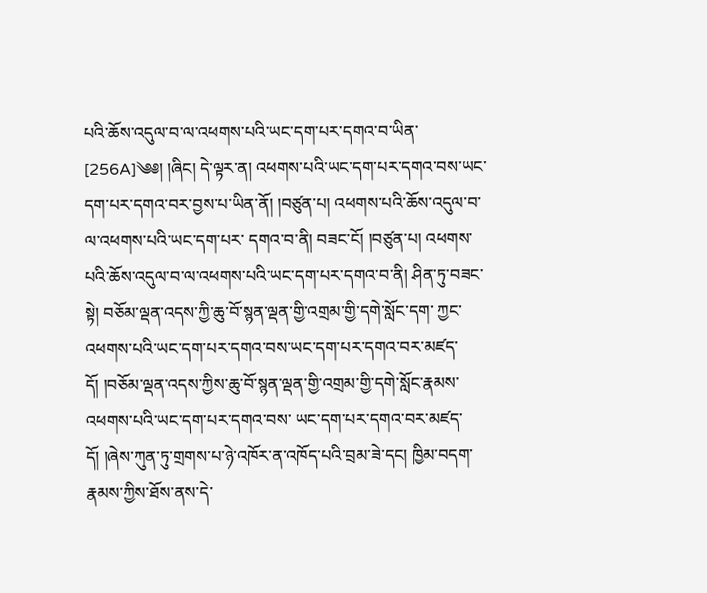པའི་ཆོས་འདུལ་བ་ལ་འཕགས་པའི་ཡང་དག་པར་དགའ་བ་ཡིན་ [256A]༄༅། །ཞིང། དེ་ལྟར་ན། འཕགས་པའི་ཡང་དག་པར་དགའ་བས་ཡང་དག་པར་དགའ་བར་བྱས་པ་ཡིན་ནོ། །བཙུན་པ། འཕགས་པའི་ཆོས་འདུལ་བ་ལ་འཕགས་པའི་ཡང་དག་པར་ དགའ་བ་ནི། བཟང་ངོ། །བཙུན་པ། འཕགས་པའི་ཆོས་འདུལ་བ་ལ་འཕགས་པའི་ཡང་དག་པར་དགའ་བ་ནི། ཤིན་ཏུ་བཟང་སྟེ། བཅོམ་ལྡན་འདས་ཀྱི་ཆུ་བོ་སྙན་ལྡན་གྱི་འགྲམ་གྱི་དགེ་སློང་དག་ ཀྱང་འཕགས་པའི་ཡང་དག་པར་དགའ་བས་ཡང་དག་པར་དགའ་བར་མཛད་དོ། །བཅོམ་ལྡན་འདས་ཀྱིས་ཆུ་བོ་སྙན་ལྡན་གྱི་འགྲམ་གྱི་དགེ་སློང་རྣམས་འཕགས་པའི་ཡང་དག་པར་དགའ་བས་ ཡང་དག་པར་དགའ་བར་མཛད་དོ། །ཞེས་ཀུན་ཏུ་གྲགས་པ་ཉེ་འཁོར་ན་འཁོད་པའི་བྲམ་ཟེ་དང། ཁྱིམ་བདག་རྣམས་ཀྱིས་ཐོས་ནས་དེ་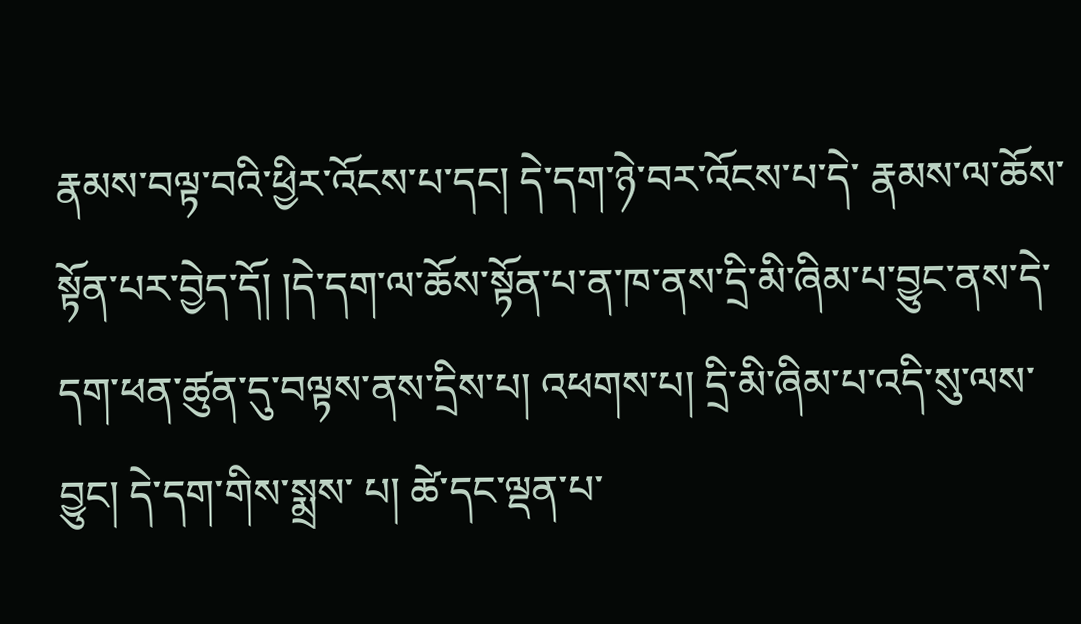རྣམས་བལྟ་བའི་ཕྱིར་འོངས་པ་དང། དེ་དག་ཉེ་བར་འོངས་པ་དེ་ རྣམས་ལ་ཆོས་སྟོན་པར་བྱེད་དོ། །དེ་དག་ལ་ཆོས་སྟོན་པ་ན་ཁ་ནས་དྲི་མི་ཞིམ་པ་བྱུང་ནས་དེ་དག་ཕན་ཚུན་དུ་བལྟས་ནས་དྲིས་པ། འཕགས་པ། དྲི་མི་ཞིམ་པ་འདི་སུ་ལས་བྱུང། དེ་དག་གིས་སྨྲས་ པ། ཚེ་དང་ལྡན་པ་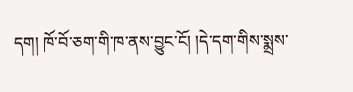དག། ཁོ་བོ་ཅག་གི་ཁ་ནས་བྱུང་ངོ། །དེ་དག་གིས་སྨྲས་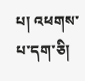པ། འཕགས་པ་དག་ཅི།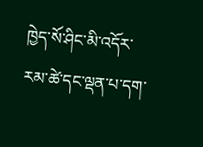ཁྱེད་སོ་ཤིང་མི་འདོར་རམ་ཚེ་དང་ལྡན་པ་དག་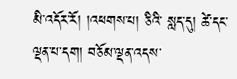མི་འདོར་རོ། །འཕགས་པ། ཅིའི་ སླད་དུ། ཚེ་དང་ལྡན་པ་དག། བཅོམ་ལྡན་འདས་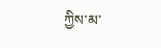ཀྱིས་མ་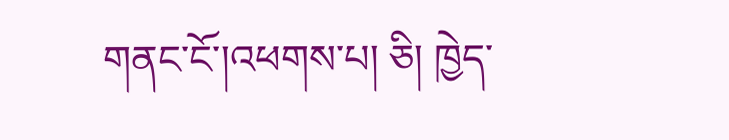གནང་ངོ་།འཕགས་པ། ཅི། ཁྱེད་